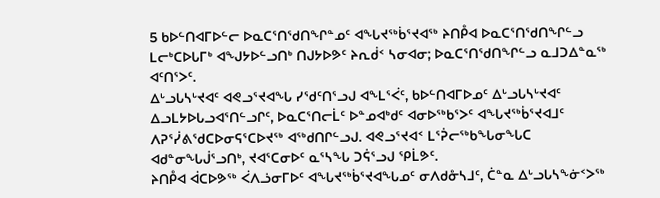5 ᑲᐅᓪᑎᐊᒥᐅᓪᓕ ᐅᓇᑕᕐᑎᖁᑎᖏᓐᓄᑦ ᐊᖓᔪᖅᑳᕐᔪᐊᖅ ᔨᑎᑬᐊ ᐅᓇᑕᕐᑎᖁᑎᖏᓪᓗ ᒪᓕᒃᑕᐅᒐᒥᒃ ᐊᖑᔭᐅᓪᓗᑎᒃ ᑎᒍᔭᐅᕗᑦ ᔨᕆᑰᑉ ᓴᓂᐊᓂ; ᐅᓇᑕᕐᑎᖁᑎᖏᓪᓗ ᓇᒧᑐᐃᓐᓇᖅ ᐊᑦᑎᕐᐳᑦ.
ᐃᒡᓗᒐᓴᒡᔪᐊᑦ ᐊᕙᓗᕐᔪᐊᖓ ᓯᖁᑦᑎᕐᓗᒍ ᐊᖕᒪᕐᐹᑦ, ᑲᐅᓪᑎᐊᒥᐅᓄᑦ ᐃᒡᓗᒐᓴᒡᔪᐊᑦ ᐃᓗᒪᔭᐅᒐᓗᐊᕐᑎᓪᓗᒋᑦ, ᐅᓇᑕᕐᑎᓕᒫᑦ ᐅᓐᓄᐊᒃᑯᑦ ᐊᓂᐅᖅᑲᕐᐳᑦ ᐊᖓᔪᖅᑳᕐᔪᐊᒧᑦ ᐱᕈᕐᓰᕕᖁᑕᐅᓂᕋᕐᑕᐅᔪᖅ ᐊᖅᑯᑎᒋᓪᓗᒍ. ᐊᕙᓗᕐᔪᐊᑉ ᒪᕐᕉᓕᖅᑲᖓᓂᖓᑕ ᐊᑯᓐᓂᖓᒎᕐᓗᑎᒃ, ᔪᐊᕐᑕᓂᐅᑦ ᓇᕐᓴᖓ ᑐᕌᕐᓗᒍ ᕿᒫᕗᑦ.
ᔨᑎᑬᐊ ᐋᑕᐅᕗᖅ ᐹᐱᓘᓂᒥᐅᑦ ᐊᖓᔪᖅᑳᕐᔪᐊᖓᓄᑦ ᓂᐱᑯᓁᓴᒧᑦ, ᑖᓐᓇ ᐃᒡᓗᒐᓴᖕᓃᑉᐳᖅ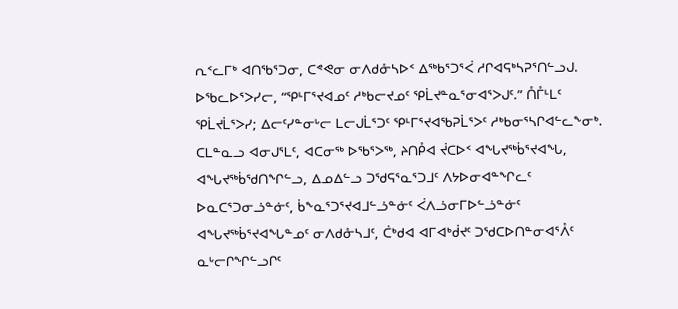ᕆᑉᓚᒥᒃ ᐊᑎᖃᕐᑐᓂ, ᑕᕝᕙᓂ ᓂᐱᑯᓁᓴᐅᑉ ᐃᖅᑲᕐᑐᕐᐹ ᓱᒋᐊᕋᒃᓴᕈᕐᑎᓪᓗᒍ.
ᐅᖃᓚᐅᕐᐳᓯᓕ, “ᕿᒻᒥᕐᔪᐊᓄᑦ ᓱᒃᑲᓕᔪᓄᑦ ᕿᒫᔪᓐᓇᕐᓂᐊᕐᐳᒍᑦ.” ᑍᒤᒻᒪᑦ ᕿᒫᔪᒫᕐᐳᓯ; ᐃᓕᑦᓯᓐᓂᒡᓕ ᒪᓕᒍᒫᕐᑐᑦ ᕿᒻᒥᕐᔪᐊᖃᕈᒫᕐᐳᑦ ᓱᒃᑲᓂᕐᓴᒋᐊᓪᓚᖕᓂᒃ.
ᑕᒪᓐᓇᓗ ᐊᓂᒍᕐᒪᑦ, ᐊᑕᓂᖅ ᐅᖃᕐᐳᖅ, ᔨᑎᑬᐊ ᔫᑕᐅᑉ ᐊᖓᔪᖅᑳᕐᔪᐊᖓ, ᐊᖓᔪᖅᑳᖁᑎᖏᓪᓗ, ᐃᓄᐃᓪᓗ ᑐᖁᕋᕐᓇᕐᑐᒧᑦ ᐱᔭᐅᓂᐊᓐᖏᓚᑦ ᐅᓇᑕᕐᑐᓂᓘᓐᓃᑦ, ᑳᖕᓇᕐᑐᕐᔪᐊᒧᓪᓘᓐᓃᑦ ᐹᐱᓘᓂᒥᐅᓪᓘᓐᓃᑦ ᐊᖓᔪᖅᑳᕐᔪᐊᖓᓐᓄᑦ ᓂᐱᑯᓁᓴᒧᑦ, ᑖᒃᑯᐊ ᐊᒥᐊᒃᑰᔪᑦ ᑐᖁᑕᐅᑎᓐᓂᐊᕐᐰᑦ ᓇᒡᓕᒋᖏᓪᓗᒋᑦ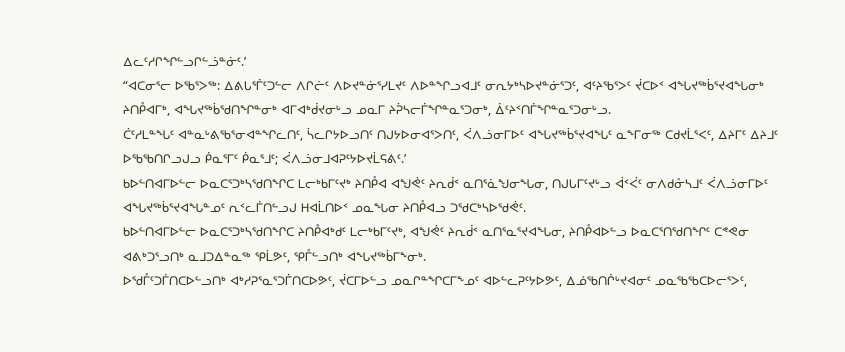ᐃᓚᑦᓱᒋᖏᓪᓗᒋᓪᓘᓐᓃᑦ.’
“ᐊᑕᓂᕐᓕ ᐅᖃᕐᐳᖅ: ᐃᕕᒐᕐᒦᑦᑐᓪᓕ ᐱᒋᓖᑦ ᐱᐅᔪᓐᓃᕐᓯᒪᔪᑦ ᐱᐅᓐᖏᓗᐊᒧᑦ ᓂᕆᔭᒃᓴᐅᔪᓐᓃᕐᑐᑦ, ᐊᑦᔨᖃᕐᐳᑦ ᔫᑕᐅᑉ ᐊᖓᔪᖅᑳᕐᔪᐊᖓᓂᒃ ᔨᑎᑬᐊᒥᒃ, ᐊᖓᔪᖅᑳᖁᑎᖏᓐᓂᒃ ᐊᒥᐊᒃᑰᔪᓂᒡᓗ ᓄᓇᒥ ᔨᕉᓴᓕᒦᖏᓐᓇᕐᑐᓂᒃ, ᐄᑦᔨᑉᑎᒦᖏᓐᓇᕐᑐᓂᒡᓗ.
ᑖᑦᓱᒪᓐᖓᑦ ᐊᓐᓇᒡᕕᖃᕐᓂᐊᓐᖏᓚᑎᑦ, ᓵᓚᒋᔭᐅᓗᑎᑦ ᑎᒍᔭᐅᓂᐊᕐᐳᑎᑦ, ᐹᐱᓘᓂᒥᐅᑦ ᐊᖓᔪᖅᑳᕐᔪᐊᖓᑦ ᓇᖕᒥᓂᖅ ᑕᑯᔪᒫᕐᐸᑦ, ᐃᔨᒥᑦ ᐃᔨᒧᑦ ᐅᖃᖃᑎᒋᓗᒍᓗ ᑮᓇᕐᒥᑦ ᑮᓇᕐᒧᑦ; ᐹᐱᓘᓂᒧᐊᕈᑦᔭᐅᔪᒫᕋᕕᑦ.’
ᑲᐅᓪᑎᐊᒥᐅᓪᓕ ᐅᓇᑕᕐᑐᒃᓴᖁᑎᖏᑕ ᒪᓕᒃᑲᒥᑦᔪᒃ ᔨᑎᑬᐊ ᐊᖑᕚᑦ ᔨᕆᑰᑉ ᓇᑎᕐᓈᖑᓂᖓᓂ, ᑎᒍᒐᒥᑦᔪᒡᓗ ᐋᑉᐹᑦ ᓂᐱᑯᓁᓴᒧᑦ ᐹᐱᓘᓂᒥᐅᑦ ᐊᖓᔪᖅᑳᕐᔪᐊᖓᓐᓄᑦ ᕆᑉᓚᒦᑎᓪᓗᒍ ᕼᐊᒫᑎᐅᑉ ᓄᓇᖓᓂ ᔨᑎᑬᐊᓗ ᑐᖁᑕᒃᓴᐅᖁᕚᑦ.
ᑲᐅᓪᑎᐊᒥᐅᓪᓕ ᐅᓇᑕᕐᑐᒃᓴᖁᑎᖏᑕ ᔨᑎᑬᐊᒃᑯᑦ ᒪᓕᒃᑲᒥᑦᔪᒃ, ᐊᖑᕚᑦ ᔨᕆᑰᑉ ᓇᑎᕐᓇᕐᔪᐊᖓᓂ, ᔨᑎᑬᐊᐅᓪᓗ ᐅᓇᑕᕐᑎᖁᑎᖏᑦ ᑕᕝᕙᓂ ᐊᕕᒃᑐᕐᓗᑎᒃ ᓇᒧᑐᐃᓐᓇᖅ ᕿᒫᕗᑦ, ᕿᒤᓪᓗᑎᒃ ᐊᖓᔪᖅᑳᒥᖕᓂᒃ.
ᐅᖁᒤᑦᑐᒦᑎᑕᐅᓪᓗᑎᒃ ᐊᒃᓱᕈᕐᓇᕐᑐᒦᑎᑕᐅᕗᑦ, ᔫᑕᒥᐅᓪᓗ ᓄᓇᒋᓐᖏᑕᒥᖕᓄᑦ ᐊᐅᓪᓚᕈᑦᔭᐅᕗᑦ, ᐃᓅᖃᑎᒌᒡᔪᐊᓂᑦ ᓄᓇᖃᖃᑕᐅᓕᕐᐳᑦ,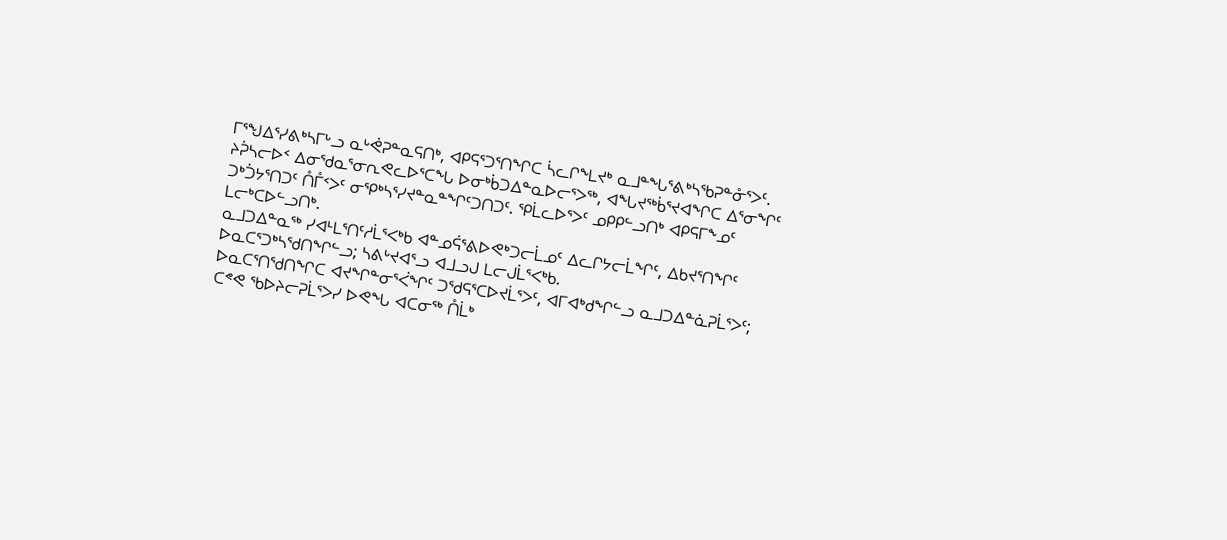ᒥᕐᖑᐃᕐᓯᕕᒃᓴᒥᒡᓗ ᓇᒡᕚᕈᓐᓇᕋᑎᒃ, ᐊᑭᕋᕐᑐᕐᑎᖏᑕ ᓵᓚᒋᖕᒪᔪᒃ ᓇᒧᓐᖓᕐᕕᒃᓴᖃᕈᓐᓁᕐᐳᑦ.
ᔨᕉᓴᓕᐅᑉ ᐃᓂᖁᓇᕐᓂᕆᕙᓚᐅᕐᑕᖓ ᐅᓂᒃᑳᑐᐃᓐᓇᐅᓕᕐᐳᖅ, ᐊᖓᔪᖅᑳᕐᔪᐊᖏᑕ ᐃᕐᓂᖏᑦ ᑐᒃᑑᔭᕐᑎᑐᑦ ᑍᒤᑉᐳᑦ ᓂᕿᒃᓴᕐᓯᔪᓐᓇᓐᖏᑦᑐᑎᑐᑦ. ᕿᒫᓚᐅᕐᐳᑦ ᓄᑭᑭᓪᓗᑎᒃ ᐊᑭᕋᒥᖕᓄᑦ ᒪᓕᒃᑕᐅᓪᓗᑎᒃ.
ᓇᒧᑐᐃᓐᓇᖅ ᓯᐊᒻᒪᕐᑎᑦᓱᒫᕐᐸᒃᑲ ᐊᓐᓄᕌᕐᕕᐅᕙᒃᑐᓕᒫᓄᑦ ᐃᓚᒋᔭᓕᒫᖏᑦ, ᐃᑲᔪᕐᑎᖏᑦ ᐅᓇᑕᕐᑐᒃᓴᖁᑎᖏᓪᓗ; ᓴᕕᒡᔪᐊᕐᓗ ᐊᒧᓗᒍ ᒪᓕᒍᒫᕐᐸᒃᑲ.
ᐅᓇᑕᕐᑎᖁᑎᖏᑕ ᐊᔪᖏᓐᓂᕐᐹᖏᑦ ᑐᖁᕋᕐᑕᐅᔪᒫᕐᐳᑦ, ᐊᒥᐊᒃᑯᖏᓪᓗ ᓇᒧᑐᐃᓐᓈᕈᒫᕐᐳᑦ; ᑕᕝᕙ ᖃᐅᔨᓕᕈᒫᕐᐳᓯ ᐅᕙᖓ ᐊᑕᓂᖅ ᑍᒫᒃ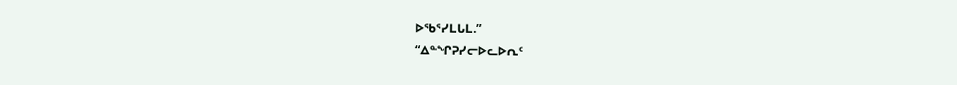ᐅᖃᕐᓯᒪᒐᒪ.”
“ᐃᓐᖏᕈᓯᓕᐅᓚᐅᕆᑦ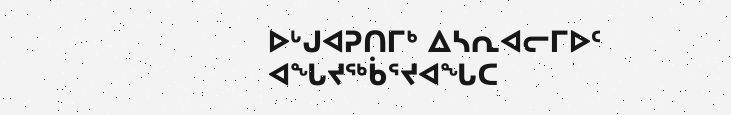ᐅᒡᒍᐊᕈᑎᒥᒃ ᐃᓴᕆᐊᓕᒥᐅᑦ ᐊᖓᔪᖅᑳᕐᔪᐊᖓᑕ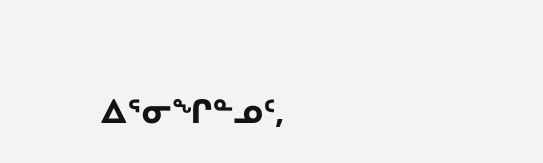ᐃᕐᓂᖏᓐᓄᑦ,